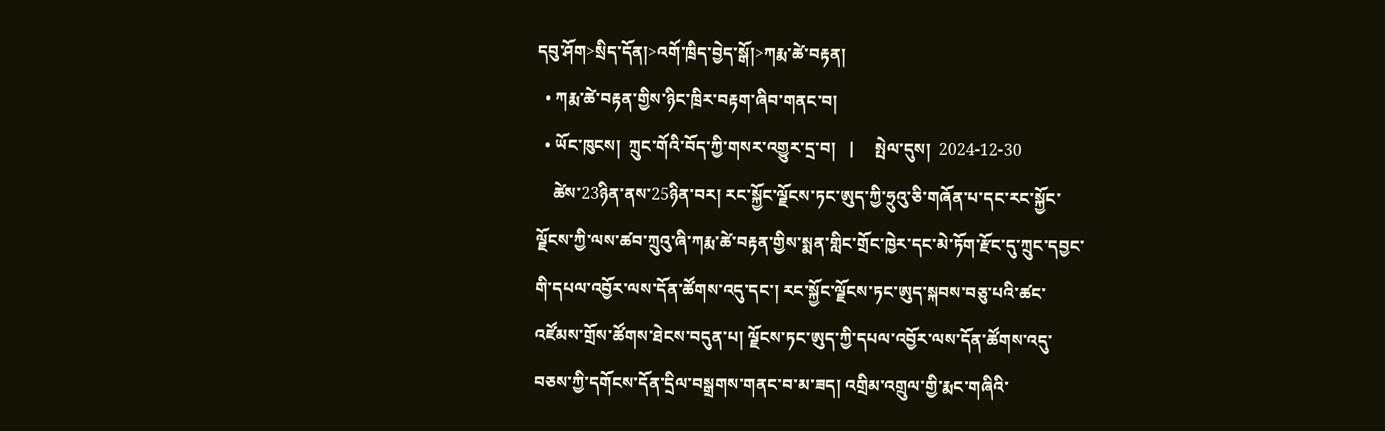དབུ་ཤོག>སྲིད་དོན།>འགོ་ཁྲིད་བྱེད་སྒོ།>ཀརྨ་ཚེ་བརྟན།
  • ཀརྨ་ཚེ་བརྟན་གྱིས་ཉིང་ཁྲིར་བརྟག་ཞིབ་གནང་བ།
  • ཡོང་ཁུངས།  ཀྲུང་གོའི་བོད་ཀྱི་གསར་འགྱུར་དྲ་བ།   |     སྤེལ་དུས།  2024-12-30
    ཚེས་23ཉིན་ནས་25ཉིན་བར། རང་སྐྱོང་ལྗོངས་ཏང་ཨུད་ཀྱི་ཧྲུའུ་ཅི་གཞོན་པ་དང་རང་སྐྱོང་ལྗོངས་ཀྱི་ལས་ཚབ་ཀྲུའུ་ཞི་ཀརྨ་ཚེ་བརྟན་གྱིས་སྨན་གླིང་གྲོང་ཁྱེར་དང་མེ་ཏོག་རྫོང་དུ་ཀྲུང་དབྱང་གི་དཔལ་འབྱོར་ལས་དོན་ཚོགས་འདུ་དང་། རང་སྐྱོང་ལྗོངས་ཏང་ཨུད་སྐབས་བཅུ་པའི་ཚང་འཛོམས་གྲོས་ཚོགས་ཐེངས་བདུན་པ། ལྗོངས་ཏང་ཨུད་ཀྱི་དཔལ་འབྱོར་ལས་དོན་ཚོགས་འདུ་བཅས་ཀྱི་དགོངས་དོན་དྲིལ་བསྒྲགས་གནང་བ་མ་ཟད། འགྲིམ་འགྲུལ་གྱི་རྨང་གཞིའི་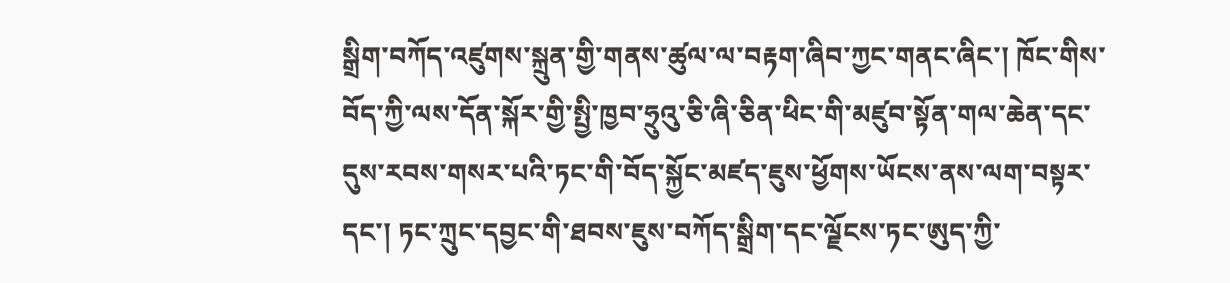སྒྲིག་བཀོད་འཛུགས་སྐྲུན་གྱི་གནས་ཚུལ་ལ་བརྟག་ཞིབ་ཀྱང་གནང་ཞིང་། ཁོང་གིས་བོད་ཀྱི་ལས་དོན་སྐོར་གྱི་སྤྱི་ཁྱབ་ཧྲུའུ་ཅི་ཞི་ཅིན་ཕིང་གི་མཛུབ་སྟོན་གལ་ཆེན་དང་དུས་རབས་གསར་པའི་ཏང་གི་བོད་སྐྱོང་མཛད་ཇུས་ཕྱོགས་ཡོངས་ནས་ལག་བསྟར་དང་། ཏང་ཀྲུང་དབྱང་གི་ཐབས་ཇུས་བཀོད་སྒྲིག་དང་ལྗོངས་ཏང་ཨུད་ཀྱི་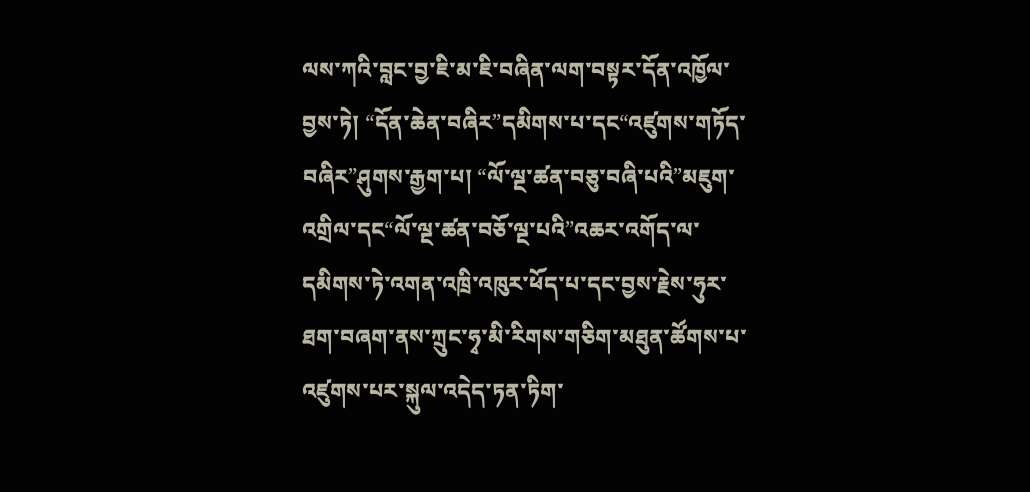ལས་ཀའི་བླང་བྱ་ཇི་མ་ཇི་བཞིན་ལག་བསྟར་དོན་འཁྱོལ་བྱས་ཏེ། “དོན་ཆེན་བཞིར”དམིགས་པ་དང“འཛུགས་གཏོད་བཞིར”ཤུགས་རྒྱག་པ། “ལོ་ལྔ་ཚན་བཅུ་བཞི་པའི”མཇུག་འགྲིལ་དང“ལོ་ལྔ་ཚན་བཅོ་ལྔ་པའི”འཆར་འགོད་ལ་དམིགས་ཏེ་འགན་འཁྲི་འཁུར་ཕོད་པ་དང་བྱས་རྗེས་ཧུར་ཐག་བཞག་ནས་ཀྲུང་ཧྭ་མི་རིགས་གཅིག་མཐུན་ཚོགས་པ་འཛུགས་པར་སྐུལ་འདེད་ཏན་ཏིག་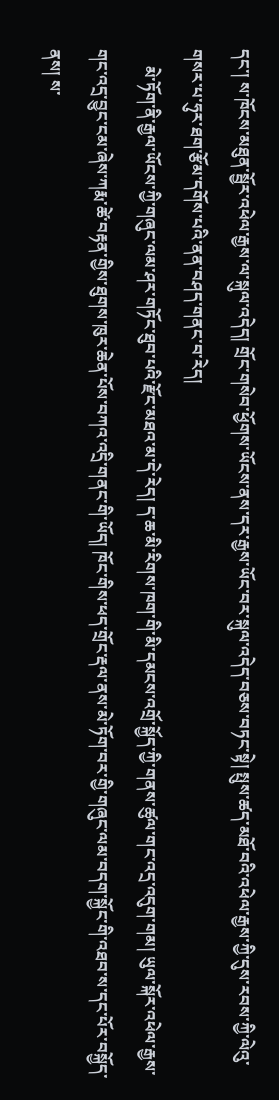དང་། ས་ཁོངས་མཐུན་སྦྱོར་འཕེལ་རྒྱས་ལ་སྐུལ་འདེད། གྲོང་གསེབ་ཕྱོགས་ཡོངས་ནས་དར་རྒྱས་ཡོང་བར་སྐུལ་འདེད་བཅས་བཏང་སྟེ། སྤུས་ཚད་མཐོ་བའི་འཕེལ་རྒྱས་ཀྱི་དུས་རབས་ཀྱི་ལེའུ་གསར་པ་ཧུར་ཐག་རྩོམ་དགོས་པའི་ནན་བཤད་གནང་བ་རེད།
    མེ་ཏོག་ནི་རྒྱལ་ཡོངས་ཀྱི་གཞུང་ལམ་ཤར་གཏོང་ཐུབ་པའི་རྫོང་མཐའ་མ་དེ་རེད། ད་ཆ་མི་རིགས་ཁག་གི་མི་དམངས་འགྲོ་སྐྱོད་ཀྱི་གནས་ཚུལ་གང་འདྲ་འདུག་གམ། ཡུལ་སྐོར་འཕེལ་རྒྱས་གང་འདྲ་བྱུང་ངམ་ཞེས་ཀརྨ་ཚེ་བརྟན་གྱིས་ཐུགས་ཁུར་ཆེན་པོས་བཀའ་འདྲི་གནང་གི་ཡོད། ཁོང་གིས་ཕད་གྲོང་རྡལ་ནས་མེ་ཏོག་བར་གྱི་གཞུང་ལམ་བདག་སྐྱོང་གི་འཐབ་ས་དང་པོར་བསྐྱོད་ནས། ས་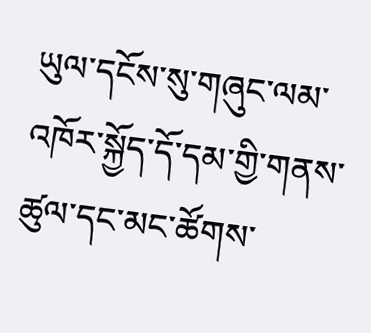ཡུལ་དངོས་སུ་གཞུང་ལམ་འཁོར་སྐྱོད་དོ་དམ་གྱི་གནས་ཚུལ་དང་མང་ཚོགས་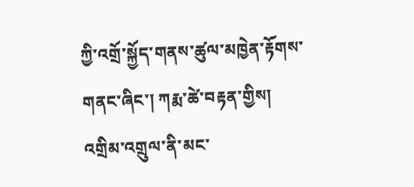ཀྱི་འགྲོ་སྐྱོད་གནས་ཚུལ་མཁྱེན་རྟོགས་གནང་ཞིང་། ཀརྨ་ཚེ་བརྟན་གྱིས། འགྲིམ་འགྲུལ་ནི་མང་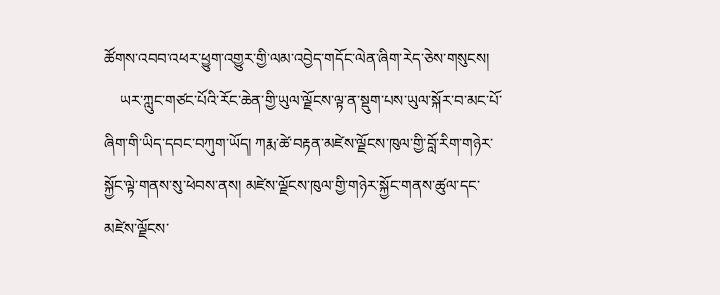ཚོགས་འབབ་འཕར་ཕྱུག་འགྱུར་གྱི་ལམ་འབྱེད་གདོང་ལེན་ཞིག་རེད་ཅེས་གསུངས།
    ཡར་ཀླུང་གཙང་པོའི་རོང་ཆེན་གྱི་ཡུལ་ལྗོངས་ལྟ་ན་སྡུག་པས་ཡུལ་སྐོར་བ་མང་པོ་ཞིག་གི་ཡིད་དབང་བཀུག་ཡོད། ཀརྨ་ཚེ་བརྟན་མཛེས་ལྗོངས་ཁུལ་གྱི་བློ་རིག་གཉེར་སྐྱོང་ལྟེ་གནས་སུ་ཕེབས་ནས། མཛེས་ལྗོངས་ཁུལ་གྱི་གཉེར་སྐྱོང་གནས་ཚུལ་དང་མཛེས་ལྗོངས་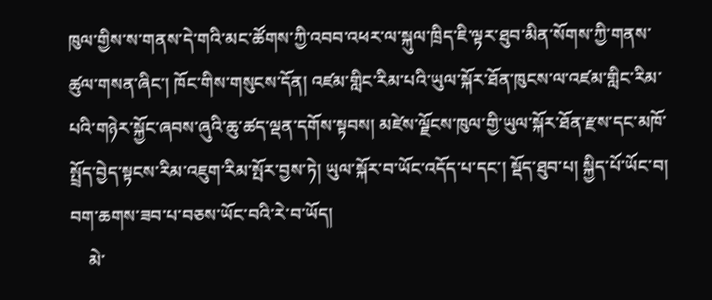ཁུལ་གྱིས་ས་གནས་དེ་གའི་མང་ཚོགས་ཀྱི་འབབ་འཕར་ལ་སྐུལ་ཁྲིད་ཇི་ལྟར་ཐུབ་མིན་སོགས་ཀྱི་གནས་ཚུལ་གསན་ཞིང་། ཁོང་གིས་གསུངས་དོན། འཛམ་གླིང་རིམ་པའི་ཡུལ་སྐོར་ཐོན་ཁུངས་ལ་འཛམ་གླིང་རིམ་པའི་གཉེར་སྐྱོང་ཞབས་ཞུའི་ཆུ་ཚད་ལྡན་དགོས་སྟབས། མཛེས་ལྗོངས་ཁུལ་གྱི་ཡུལ་སྐོར་ཐོན་རྫས་དང་མཁོ་སྤྲོད་བྱེད་སྟངས་རིམ་འཇུག་རིམ་སྤོར་བྱས་ཏེ། ཡུལ་སྐོར་བ་ཡོང་འདོད་པ་དང་། སྡོད་ཐུབ་པ། སྐྱིད་པོ་ཡོང་བ། བག་ཆགས་ཟབ་པ་བཅས་ཡོང་བའི་རེ་བ་ཡོད།
    མེ་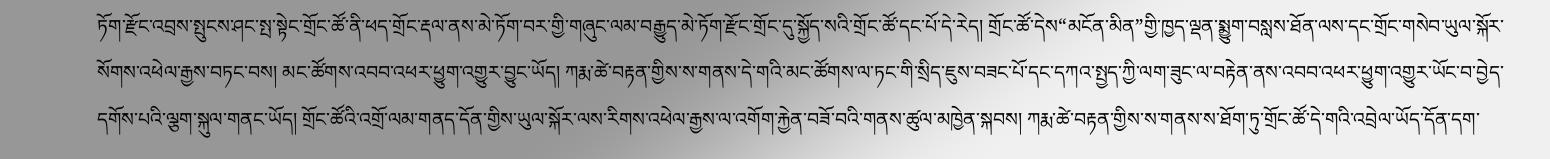ཏོག་རྫོང་འབྲས་སྤུངས་ཤང་སྤ་སྟེང་གྲོང་ཚོ་ནི་ཕད་གྲོང་རྡལ་ནས་མེ་ཏོག་བར་གྱི་གཞུང་ལམ་བརྒྱུད་མེ་ཏོག་རྫོང་གྲོང་དུ་སྐྱོད་སའི་གྲོང་ཚོ་དང་པོ་དེ་རེད། གྲོང་ཚོ་དེས“མངོན་མིན”གྱི་ཁྱད་ལྡན་སྨྱུག་བསླས་ཐོན་ལས་དང་གྲོང་གསེབ་ཡུལ་སྐོར་སོགས་འཕེལ་རྒྱས་བཏང་བས། མང་ཚོགས་འབབ་འཕར་ཕྱུག་འགྱུར་བྱུང་ཡོད། ཀརྨ་ཚེ་བརྟན་གྱིས་ས་གནས་དེ་གའི་མང་ཚོགས་ལ་ཏང་གི་སྲིད་ཇུས་བཟང་པོ་དང་དཀའ་སྤྱད་ཀྱི་ལག་ཟུང་ལ་བརྟེན་ནས་འབབ་འཕར་ཕྱུག་འགྱུར་ཡོང་བ་བྱེད་དགོས་པའི་ལྕག་སྐུལ་གནང་ཡོད། གྲོང་ཚོའི་འགྲོ་ལམ་གནད་དོན་གྱིས་ཡུལ་སྐོར་ལས་རིགས་འཕེལ་རྒྱས་ལ་འགོག་རྐྱེན་བཟོ་བའི་གནས་ཚུལ་མཁྱེན་སྐབས། ཀརྨ་ཚེ་བརྟན་གྱིས་ས་གནས་ས་ཐོག་ཏུ་གྲོང་ཚོ་དེ་གའི་འབྲེལ་ཡོད་དོན་དག་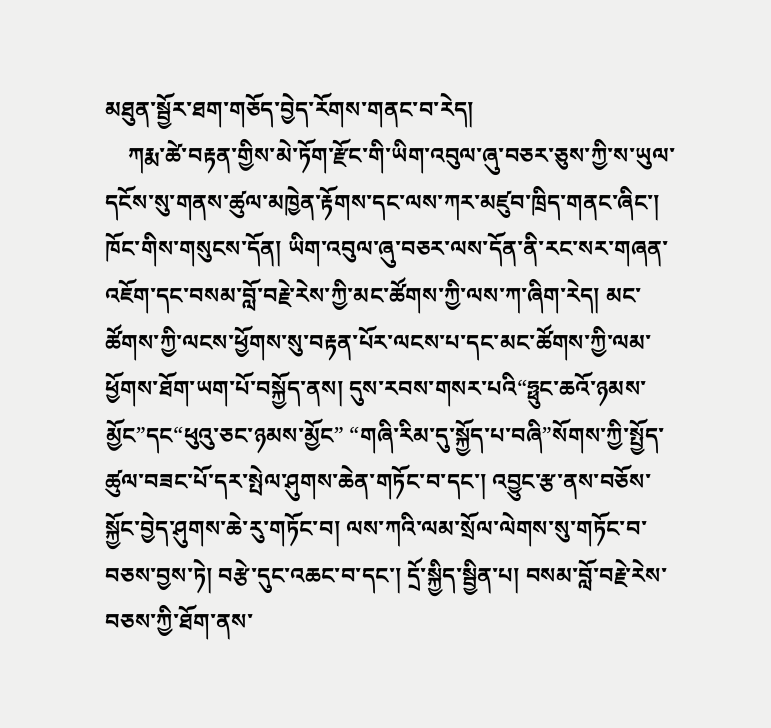མཐུན་སྦྱོར་ཐག་གཅོད་བྱེད་རོགས་གནང་བ་རེད།
    ཀརྨ་ཚེ་བརྟན་གྱིས་མེ་ཏོག་རྫོང་གི་ཡིག་འབུལ་ཞུ་བཅར་ཅུས་ཀྱི་ས་ཡུལ་དངོས་སུ་གནས་ཚུལ་མཁྱེན་རྟོགས་དང་ལས་ཀར་མཛུབ་ཁྲིད་གནང་ཞིང་། ཁོང་གིས་གསུངས་དོན། ཡིག་འབུལ་ཞུ་བཅར་ལས་དོན་ནི་རང་སར་གཞན་འཇོག་དང་བསམ་བློ་བརྗེ་རེས་ཀྱི་མང་ཚོགས་ཀྱི་ལས་ཀ་ཞིག་རེད། མང་ཚོགས་ཀྱི་ལངས་ཕྱོགས་སུ་བརྟན་པོར་ལངས་པ་དང་མང་ཚོགས་ཀྱི་ལམ་ཕྱོགས་ཐོག་ཡག་པོ་བསྐྱོད་ནས། དུས་རབས་གསར་པའི“ཧྥུང་ཆའོ་ཉམས་མྱོང”དང“ཕུའུ་ཅང་ཉམས་མྱོང” “གཞི་རིམ་དུ་སྐྱོད་པ་བཞི”སོགས་ཀྱི་སྤྱོད་ཚུལ་བཟང་པོ་དར་སྤེལ་ཤུགས་ཆེན་གཏོང་བ་དང་། འབྱུང་རྩ་ནས་བཅོས་སྐྱོང་བྱེད་ཤུགས་ཆེ་རུ་གཏོང་བ། ལས་ཀའི་ལམ་སྲོལ་ལེགས་སུ་གཏོང་བ་བཅས་བྱས་ཏེ། བརྩེ་དུང་འཆང་བ་དང་། དྲོ་སྐྱིད་སྦྱིན་པ། བསམ་བློ་བརྗེ་རེས་བཅས་ཀྱི་ཐོག་ནས་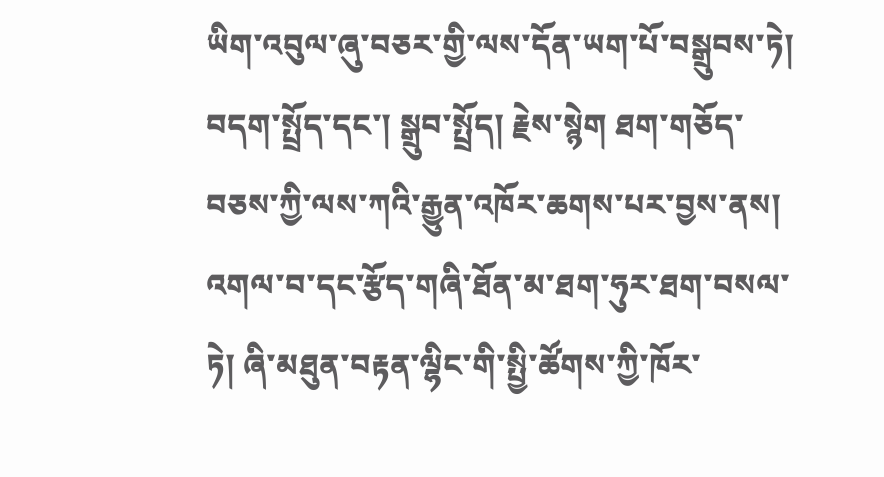ཡིག་འབུལ་ཞུ་བཅར་གྱི་ལས་དོན་ཡག་པོ་བསྒྲུབས་ཏེ། བདག་སྤྲོད་དང་། སྒྲུབ་སྤྲོད། རྗེས་སྙེག ཐག་གཅོད་བཅས་ཀྱི་ལས་ཀའི་རྒྱུན་འཁོར་ཆགས་པར་བྱས་ནས། འགལ་བ་དང་རྩོད་གཞི་ཐོན་མ་ཐག་ཧུར་ཐག་བསལ་ཏེ། ཞི་མཐུན་བརྟན་ལྷིང་གི་སྤྱི་ཚོགས་ཀྱི་ཁོར་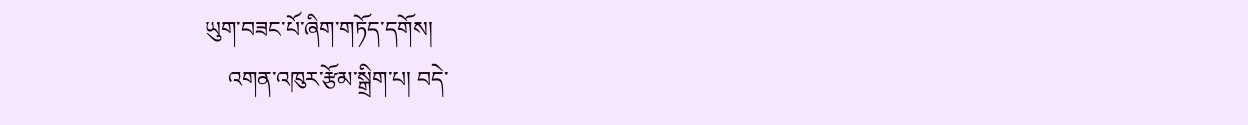ཡུག་བཟང་པོ་ཞིག་གཏོད་དགོས།
    འགན་འཁུར་རྩོམ་སྒྲིག་པ། བདེ་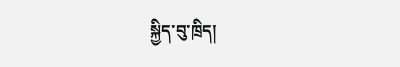སྐྱིད་བུ་ཁྲིད།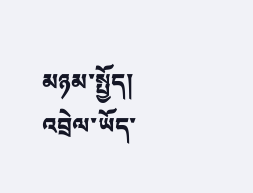མཉམ་སྤྱོད།
འབྲེལ་ཡོད་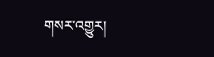གསར་འགྱུར།